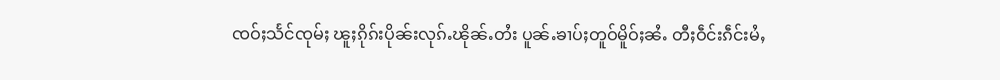ၸဝ်ႈသႅင်ၸုမ်ႈ ၽူႈၵိုၵ်းပိုၼ်းလုၵ်ႉၽိုၼ်ႉတႆး ပူၼ်ႉၶၢပ်ႈတူဝ်မိူဝ်ႈၼႆႉ တီႈဝဵင်းၵဵင်းမႆႇ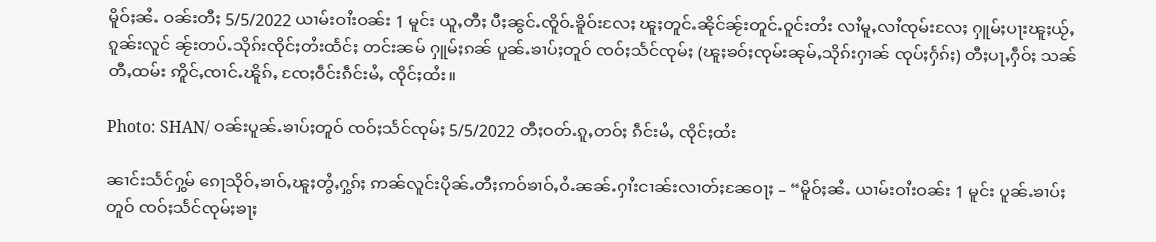မိူဝ်ႈၼႆႉ ဝၼ်းတီႈ 5/5/2022 ယၢမ်းဝၢႆးဝၼ်း 1 မူင်း ယူႇတီႈ ပီႈၼွင်ႉၸိူဝ်ႉၶိူဝ်းလႄႈ ၽူႈတူင်ႉၼိုင်ၼႂ်းတူင်ႉဝူင်းတႆး လၢႆမူႇလၢႆၸုမ်းလႄႈ ႁူမ်ႈပႃးၽူႈယႂ်ႇ ၵူၼ်းလူင် ၼႂ်းတပ်ႉသိုၵ်းၸိုင်ႈတႆးထႅင်ႈ တင်းၼမ် ႁူမ်ႈၵၼ် ပူၼ်ႉၶၢပ်ႈတူဝ် ၸဝ်ႈသႅင်ၸုမ်ႈ (ၽူႈၶဝ်ႈၸုမ်းၼုမ်ႇသိုၵ်းႁၢၼ် ၸုပ်ႈႁႅၵ်ႈ) တီႈပႃႇႁဵဝ်ႈ သၼ်တီႇထမ်း ဢိူင်ႇၸၢင်ႉၽိူၵ်ႇ ၸႄႈဝဵင်းၵဵင်းမႆႇ ၸိုင်ႈထႆး။

Photo: SHAN/ ဝၼ်းပူၼ်ႉၶၢပ်ႈတူဝ် ၸဝ်ႈသႅင်ၸုမ်ႈ 5/5/2022 တီႈဝတ်ႉၵူႇတဝ်ႈ ၵဵင်းမႆႇ ၸိုင်ႈထႆး

ၼၢင်းသႅင်ႁွမ် ၵေႃသိုဝ်ႇၶၢဝ်ႇၽူႈတွႆႇႁွၵ်ႈ ဢၼ်လူင်းပိုၼ်ႉတီႈဢဝ်ၶၢဝ်ႇဝႆႉၼၼ်ႉႁၢႆးငၢၼ်းလၢတ်ႈၼႄဝႃႈ – “မိူဝ်ႈၼႆႉ ယၢမ်းဝၢႆးဝၼ်း 1 မူင်း ပူၼ်ႉၶၢပ်ႈတူဝ် ၸဝ်ႈသႅင်ၸုမ်ႈၶႃႈ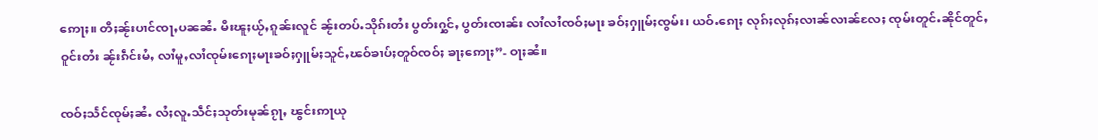ဢေႃႈ။ တီႈၼႂ်းပၢင်ၸႃႇပၼၼႆႉ မီးၽူႈယႂ်ႇၵူၼ်းလူင် ၼႂ်းတပ်ႉသိုၵ်းတႆး ပွတ်းႁွင်ႇ ပွတ်းၸၢၼ်း လၢႆလၢႆၸဝ်ႈမႃး ၶဝ်ႈႁူမ်ႈၸွမ်း၊ ယဝ်ႉၵေႃႈ လုၵ်ႈလုၵ်ႈလၢၼ်လၢၼ်လႄႈ ၸုမ်းတူင်ႉၼိုင်တူင်ႇ ဝူင်းတႆး ၼႂ်းၵဵင်းမႆႇ လၢႆမူႇလၢႆၸုမ်းၵေႃႈမႃးၶဝ်ႈႁူမ်ႈသူင်ႇၽဝ်ၶၢပ်ႈတူဝ်ၸဝ်ႈ ၶႃႈဢေႃႈ”- ဝႃႈၼႆ။

ၸဝ်ႈသႅင်ၸုမ်ႈၼႆႉ လႆႈလူႉသဵင်ႈသုတ်းမုၼ်ၵႂႃႇ ၽွင်းဢႃယု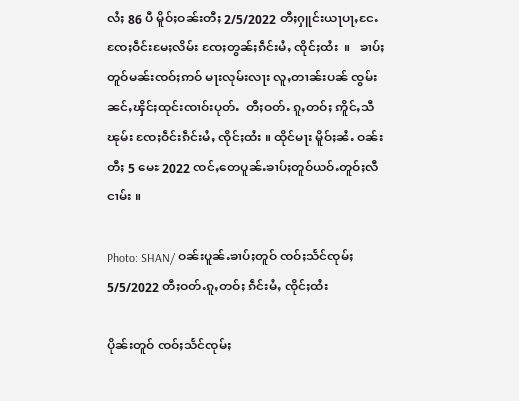လႆႈ 86 ပီ မိူဝ်ႈဝၼ်းတီႈ 2/5/2022 တီႈႁူင်းယႃပႃႇငႄႉ ၸႄႈဝဵင်းမႄႈလိမ်း ၸႄႈတွၼ်ႈၵဵင်းမႆႇ ၸိုင်ႈထႆး  ။   ၶၢပ်ႈတူဝ်မၼ်းၸဝ်ႈဢဝ် မႃးလုမ်းလႃး လူႇတၢၼ်းပၼ် ၸွမ်းၼင်ႇၾိင်ႈထုင်းၸၢဝ်းပုတ်ႉ  တီႈဝတ်ႉ ၵူႇတဝ်ႈ ဢိူင်ႇသီၽုမ်း ၸႄႈဝဵင်းၵဵင်းမႆႇ ၸိုင်ႈထႆး ။ ထိုင်မႃး မိူဝ်ႈၼႆႉ ဝၼ်းတီႈ 5 မေႊ 2022 ၸင်ႇတေပူၼ်ႉၶၢပ်ႈတူဝ်ယဝ်ႉတူဝ်ႈလီငၢမ်း ။

Photo: SHAN/ ဝၼ်းပူၼ်ႉၶၢပ်ႈတူဝ် ၸဝ်ႈသႅင်ၸုမ်ႈ 5/5/2022 တီႈဝတ်ႉၵူႇတဝ်ႈ ၵဵင်းမႆႇ ၸိုင်ႈထႆး

ပိုၼ်းတူဝ် ၸဝ်ႈသႅင်ၸုမ်ႈ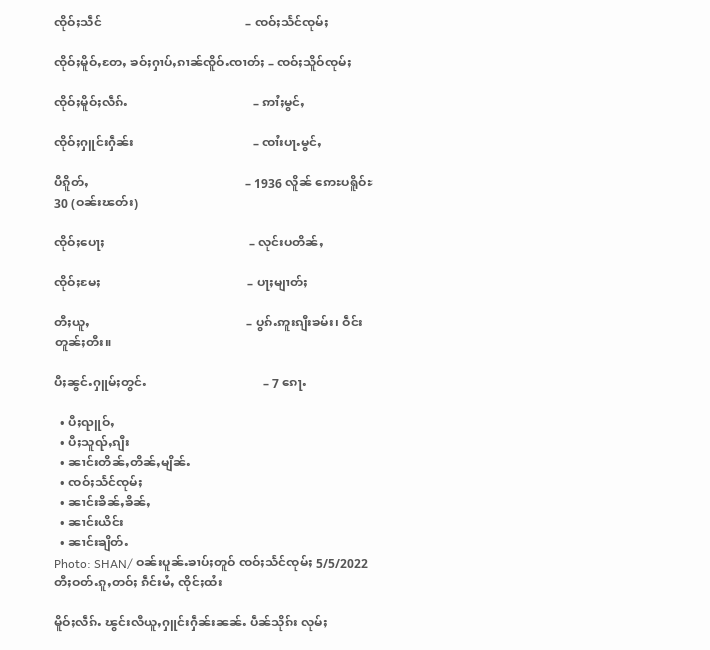ၸိုဝ်ႈသဵင်                                              – ၸဝ်ႈသႅင်ၸုမ်ႈ

ၸိုဝ်ႈမိူဝ်ႇတႄႇ ၶဝ်ႈႁၢပ်ႇၵၢၼ်ၸိူဝ်ႉၸၢတ်ႈ – ၸဝ်ႈသိူဝ်ၸုမ်ႈ

ၸိုဝ်ႈမိူဝ်ႈလဵၵ်ႉ                                        – ဢၢႆႈမွင်ႇ

ၸိုဝ်ႈႁူင်းႁဵၼ်း                                      – ၸၢႆးပႃႉမွင်ႇ

ပီၵိူတ်ႇ                                                  – 1936 လိူၼ် ဢေႊပရိူဝ်ႊ 30 (ဝၼ်းၽတ်း)

ၸိုဝ်ႈပေႃႈ                                              – လုင်းပတိၼ်ႇ

ၸိုဝ်ႈမႄႈ                                               – ပႃႈမျၢတ်ႈ

တီႈယူႇ                                                  – ပွၵ်ႉဢူးၵျီးၶမ်း၊ ဝဵင်းတူၼ်ႈတီး။

ပီႈၼွင်ႉႁူမ်ႈတွင်ႉ                                     – 7 ၵေႃႉ

  • ပီႈၺူဝ်ႇ
  • ပီႈသူၺ်ႇၵျီး
  • ၼၢင်းတိၼ်ႇတိၼ်ႇမျိၼ်ႉ
  • ၸဝ်ႈသႅင်ၸုမ်ႈ
  • ၼၢင်းၶိၼ်ႇၶိၼ်ႇ
  • ၼၢင်းယိင်း
  • ၼၢင်းၶျိတ်ႉ
Photo: SHAN/ ဝၼ်းပူၼ်ႉၶၢပ်ႈတူဝ် ၸဝ်ႈသႅင်ၸုမ်ႈ 5/5/2022 တီႈဝတ်ႉၵူႇတဝ်ႈ ၵဵင်းမႆႇ ၸိုင်ႈထႆး

မိူဝ်ႈလဵၵ်ႉ ၽွင်းလီယူႇႁူင်းႁဵၼ်းၼၼ်ႉ ပဵၼ်သိုၵ်း လုမ်ႈ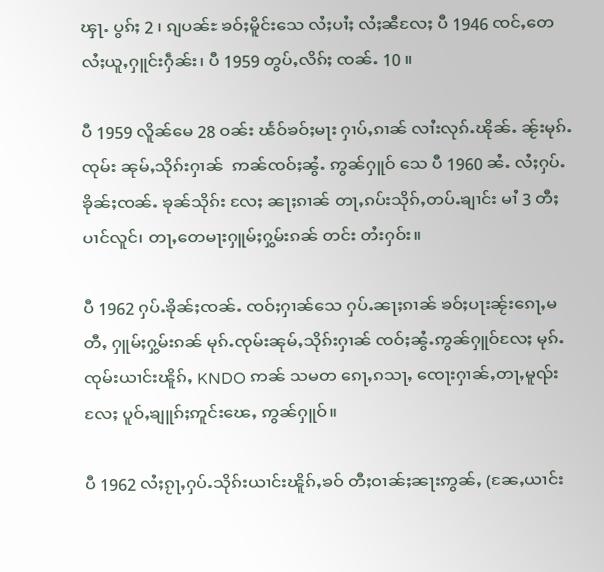ၾႃႉ ပွၵ်ႈ 2 ၊ ၵျပၼ်ႊ ၶဝ်ႈမိူင်းသေ လႆႈပၢႆႈ လႆႈၼီလႄႈ ပီ 1946 ၸင်ႇတေလႆႈယူႇႁူင်းႁဵၼ်း၊ ပီ 1959 တွပ်ႇလိၵ်ႈ ၸၼ်ႉ 10 ။

ပီ 1959 လိူၼ်မေ 28 ဝၼ်း ၽႅဝ်ၶဝ်ႈမႃး ႁၢပ်ႇၵၢၼ် လၢႆးလုၵ်ႉၽိုၼ်ႉ ၼႂ်းမုၵ်ႉၸုမ်း ၼုမ်ႇသိုၵ်းႁၢၼ်  ဢၼ်ၸဝ်ႈၼွႆႉ ဢွၼ်ႁူဝ် သေ ပီ 1960 ၼႆႉ လႆႈႁပ်ႉၶိုၼ်ႈၸၼ်ႉ ၶုၼ်သိုၵ်း လႄႈ ၼႃႈၵၢၼ် တႃႇၵပ်းသိုၵ်ႇတပ်ႉၶျၢင်း မၢႆ 3 တီႈပၢင်လူင်၊ တႃႇတေမႃးႁူမ်ႈႁွမ်းၵၼ် တင်း တႆးႁဝ်း။

ပီ 1962 ႁပ်ႉၶိုၼ်ႈၸၼ်ႉ ၸဝ်ႈႁၢၼ်သေ ႁပ်ႉၼႃႈၵၢၼ် ၶဝ်ႈပႃးၼႂ်းၵေႃႇမတီႇ ႁူမ်ႈႁွမ်းၵၼ် မုၵ်ႉၸုမ်းၼုမ်ႇသိုၵ်းႁၢၼ် ၸဝ်ႈၼွႆႉဢွၼ်ႁူဝ်လႄႈ မုၵ်ႉၸုမ်းယၢင်းၽိူၵ်ႇ KNDO ဢၼ် သမတ ၵေႃႇၵသႃႇ ၸေႃးႁၢၼ်ႇတႃႇမူၺ်း လႄႈ ပူဝ်ႇၶျူၵ်ႈဢူင်းၽေႇ ဢွၼ်ႁူဝ်။

ပီ 1962 လႆႈၵႂႃႇႁပ်ႉသိုၵ်းယၢင်းၽိူၵ်ႇၶဝ် တီႈဝၢၼ်ႈၼႃးဢွၼ်ႇ (ၼႄႇယၢင်း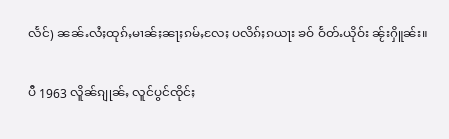လႅင်) ၼၼ်ႉလႆႈထုၵ်ႇမၢၼ်ႈၼႃႈၵမ်ႇလႄႈ ပလိၵ်ႈၵယႃး ၶဝ် ဝႅတ်ႉယိုဝ်း ၼႂ်းႁိူၼ်း။

ပီ 1963 လိူၼ်ၵျုၼ်ႇ လူင်ပွင်ၸိုင်ႈ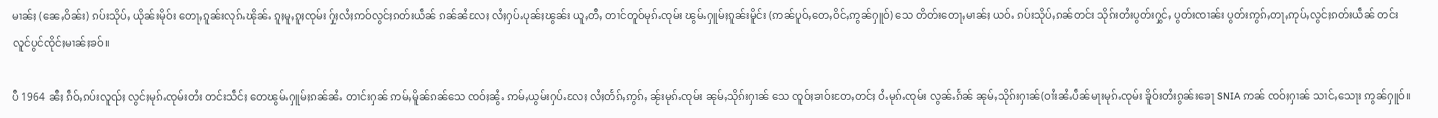မၢၼ်ႈ (ၼေႇဝိၼ်း) ၵပ်းသိုပ်ႇ ယိုၼ်းမိုဝ်း တေႃႇၵူၼ်းလုၵ်ႉၽိုၼ်ႉ ၵူႈမူႇၵူႈၸုမ်း ႁႂ်ႈလႆႈဢဝ်လွင်ႈၵတ်းယဵၼ် ၵၼ်ၼႆလႄႈ လႆႈႁပ်ႉပုၼ်ႈၽွၼ်း ယူႇတီႇ တၢင်တူဝ်မုၵ်ႉၸုမ်း ၽွမ်ႉႁူမ်ႈၵူၼ်းမိူင်း (ဢၼ်ပူဝ်ႇတေႇဝိင်ႇဢွၼ်ႁူဝ်) သေ တိတ်းတေႃႇမၢၼ်ႈ ယဝ်ႉ ၵပ်းသိုပ်ႇၵၼ်တင်း သိုၵ်းတႆးပွတ်းႁွင်ႇ ပွတ်းၸၢၼ်း ပွတ်းဢွၵ်ႇတႃႇဢုပ်ႇလွင်ႈၵတ်းယဵၼ် တင်း လူင်ပွင်ၸိုင်ႈမၢၼ်ႈၶဝ်။

ပီ 1964 ၼီႈ ၵဵဝ်ႇၵပ်းလူၺ်ႈ လွင်ႈမုၵ်ႉၸုမ်းတႆး တင်းသဵင်ႈ တေၽွမ်ႉႁူမ်ႈၵၼ်ၼႆႉ တၢင်းႁၼ် ဢမ်ႇမိူၼ်ၵၼ်သေ ၸဝ်ႈၼွႆႉ ဢမ်ႇယွမ်းႁပ်ႉလႄႈ လႆႈတႅၵ်ႇဢွၵ်ႇ ၼႂ်းမုၵ်ႉၸုမ်း ၼုမ်ႇသိုၵ်းႁၢၼ် သေ ၸူဝ်ႈၶၢဝ်းတႄႇတင်ႈ ဝႆႉမုၵ်ႉၸုမ်း လွၼ်ႉၵႅၼ် ၼုမ်ႇသိုၵ်းႁၢၼ်(ဝၢႆးၼႆႉပဵၼ်မႃးမုၵ်ႉၸုမ်း ၶိူဝ်းတႆးၵွၼ်းၶေႃ SNIA ဢၼ် ၸဝ်ႈႁၢၼ် သၢင်ႇသေႃး ဢွၼ်ႁူဝ်။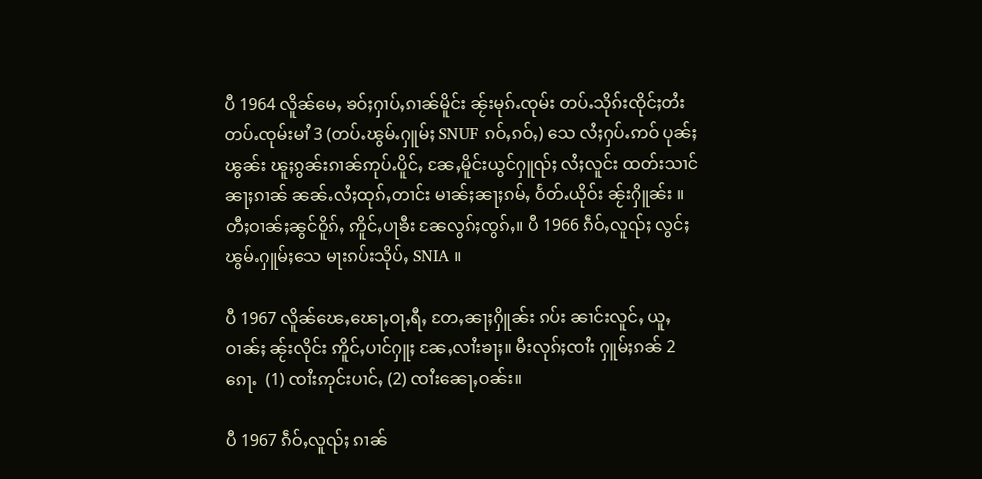ပီ 1964 လိူၼ်မေႇ ၶဝ်ႈႁၢပ်ႇၵၢၼ်မိူင်း ၼႂ်းမုၵ်ႉၸုမ်း တပ်ႉသိုၵ်းၸိုင်ႈတႆး တပ်ႉၸုမ်းမၢႆ 3 (တပ်ႉၽွမ်ႉႁူမ်ႈ SNUF ၵဝ်ႇၵဝ်ႇ) သေ လႆႈႁပ်ႉဢဝ် ပုၼ်ႈၽွၼ်း ၽူႈၵွၼ်းၵၢၼ်ဢုပ်ႉပိူင်ႇ ၼႄႇမိူင်းယွင်ႁူၺ်ႈ လႆႈလူင်း ထတ်းသၢင်ၼႃႈၵၢၼ် ၼၼ်ႉလႆႈထုၵ်ႇတၢင်း မၢၼ်ႈၼႃႈၵမ်ႇ ဝႅတ်ႉယိုဝ်း ၼႂ်းႁိူၼ်း ။ တီႈဝၢၼ်ႈၼွင်ဝိူၵ်ႇ ဢိူင်ႇပႃၶီး ၼႄလွၵ်ႈၸွၵ်ႇ။ ပီ 1966 ၵဵဝ်ႇလူၺ်ႈ လွင်ႈၽွမ်ႉႁူမ်ႈသေ မႃးၵပ်းသိုပ်ႇ SNIA ။

ပီ 1967 လိူၼ်ၽေႇၽေႃႇဝႃႇရီႇ တႄႇၼႃႈႁိူၼ်း ၵပ်း ၼၢင်းလူင်ႇ ယူႇဝၢၼ်ႈ ၼႂ်းလိုင်း ဢိူင်ႇပၢင်ႁူႈ ၼႄႇလၢႆးၶႃႈ။ မီးလုၵ်ႈၸၢႆး ႁူမ်ႈၵၼ် 2 ၵေႃႉ  (1) ၸၢႆးဢုင်းပၢင်ႇ (2) ၸၢႆးၼေႃႇဝၼ်း။

ပီ 1967 ၵဵဝ်ႇလူၺ်ႈ ၵၢၼ်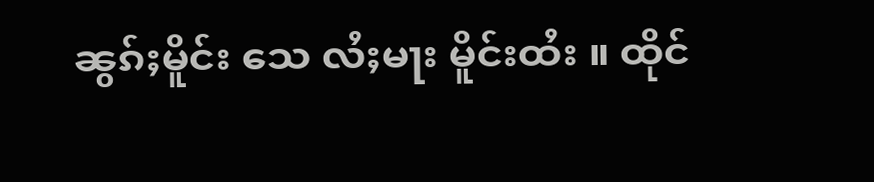ၼွၵ်ႈမိူင်း သေ လႆႈမႃး မိူင်းထႆး ။ ထိုင်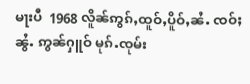မႃးပီ  1968 လိူၼ်ဢွၵ်ႇထူဝ်ႇပိူဝ်ႇၼႆႉ ၸဝ်ႈၼွႆႉ ဢွၼ်ႁူဝ် မုၵ်ႉၸုမ်း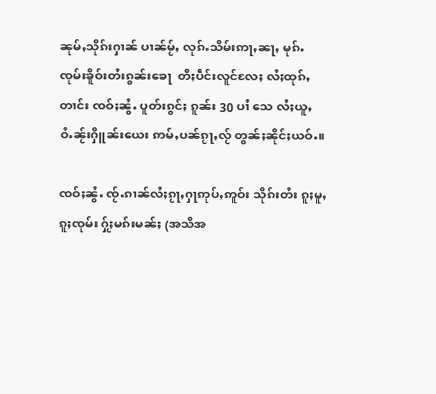ၼုမ်ႇသိုၵ်းႁၢၼ် ပၢၼ်မႂ်ႇ လုၵ်ႉသိမ်းဢႃႇၼႃႇ မုၵ်ႉၸုမ်းၶိူဝ်းတႆးၵွၼ်းၶေႃ  တီႈပဵင်းလူင်လႄႈ လႆႈထုၵ်ႇတၢင်း ၸဝ်ႈၼွႆႉ ပူတ်းၵွင်ႈ ၵူၼ်း 30 ပၢႆ သေ လႆႈယူႇဝႆႉၼႂ်းႁိူၼ်းယေး ဢမ်ႇပၼ်ၵႂႃႇလႂ် တွၼ်ႈၼိုင်ႈယဝ်ႉ။

ၸဝ်ႈၼွႆႉ ၸႂ်ႉၵၢၼ်လႆႈၵႂႃႇႁႃဢုပ်ႇဢူဝ်း သိုၵ်းတႆး ၵူႈမူႇၵူႈၸုမ်း ႁႂ်ႈမၵ်းမၼ်ႈ (အသိအ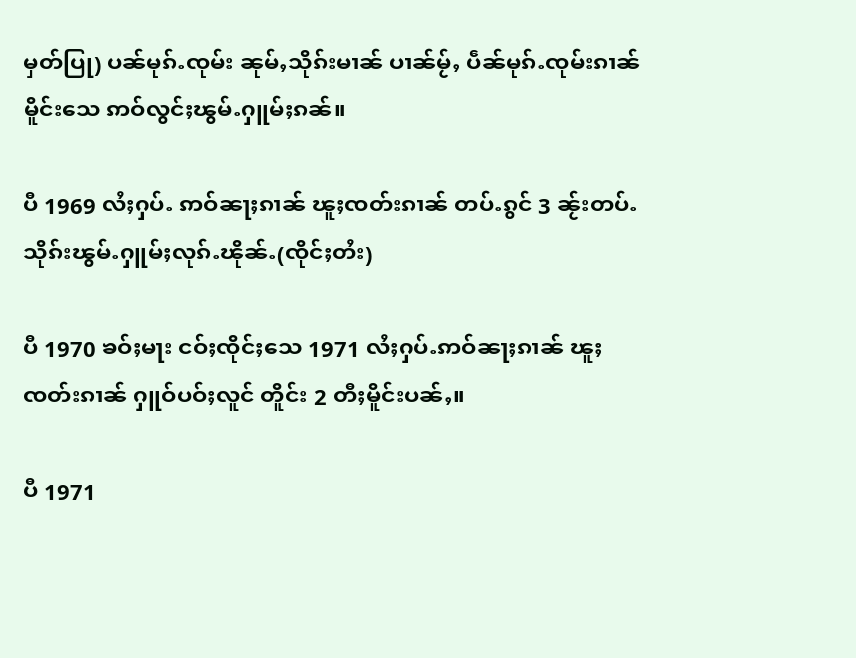မှတ်ပြု) ပၼ်မုၵ်ႉၸုမ်း ၼုမ်ႇသိုၵ်းမၢၼ် ပၢၼ်မႂ်ႇ ပဵၼ်မုၵ်ႉၸုမ်းၵၢၼ်မိူင်းသေ ဢဝ်လွင်ႈၽွမ်ႉႁူမ်ႈၵၼ်။

ပီ 1969 လႆႈႁပ်ႉ ဢဝ်ၼႃႈၵၢၼ် ၽူႈၸတ်းၵၢၼ် တပ်ႉၵွင် 3 ၼႂ်းတပ်ႉသိုၵ်းၽွမ်ႉႁူမ်ႈလုၵ်ႉၽိုၼ်ႉ(ၸိုင်ႈတႆး)

ပီ 1970 ၶဝ်ႈမႃး ငဝ်ႈၸိုင်ႈသေ 1971 လႆႈႁပ်ႉဢဝ်ၼႃႈၵၢၼ် ၽူႈၸတ်းၵၢၼ် ႁူဝ်ပဝ်ႈလူင် တိူင်း 2 တီႈမိူင်းပၼ်ႇ။

ပီ 1971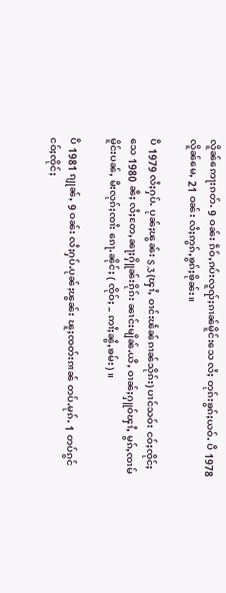လိူၼ်ဢေႃးၵတ်ႉ 9 ဝၼ်း ၵဵဝ်ႇၵပ်းလူၺ်ႈၵၢၼ်မိူင်းသေ လႆႈ တုၵ်းၶွၵ်ႈယဝ်ႉ ပီ 1978 လိူၼ်မေႇ 21 ဝၼ်း လႆႈဢွၵ်ႇၶွၵ်ႈၶိုၼ်း။

ပီ 1979 လႆႈႁပ်ႉ ပုၼ်ႈၽွၼ်း S.3 (ၾၢႆႇ ဝၢင်းၽႅၼ်ၵၢၼ်သိုၵ်း) ပၢင်သဝ်း ငဝ်ႈၸိုင်ႈသေ 1980 ၼီႈ လႆႈတႄႇၼႃႈႁိူၼ်းၵိုၵ်း ၼၢင်းမျိၼ်ႉယီႇ ဝၢၼ်ႈႁူဝ်ၾၢႆႇ မွၵ်ႇၸၢမ် မိူင်းပၼ်ႇ မီးလုၵ်ႈၸၢႆး ၵေႃႉၼိုင်ႈ ( ၸိုဝ်ႈ – ဢၢႆႈၼွႆႇၶမ်း)။

ပီ 1981 ၵျုၼ်ႇ 9 ဝၼ်း လႆႈႁပ်ႉပုၼ်ႈၽွၼ်း ၽူႈၸတ်းၵၢၼ် တပ်ႉမုၵ်ႉ 1 တပ်ၵွင်ငဝ်ႈၸိုင်ႈ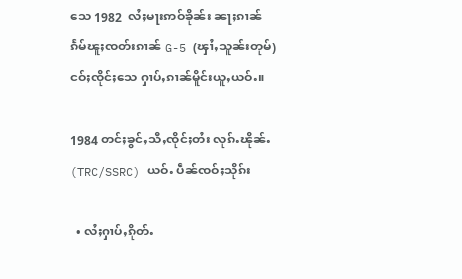သေ 1982  လႆႈမႃးဢဝ်ၶိုၼ်း ၼႃႈၵၢၼ် ၵႅမ်ၽူႈၸတ်းၵၢၼ် G-5 (ၾၢႆႇသူၼ်းတုမ်) ငဝ်ႈၸိုင်ႈသေ ႁၢပ်ႇၵၢၼ်မိူင်းယူႇယဝ်ႉ။

1984 တင်ႈၶွင်ႇသီႇၸိုင်ႈတႆး လုၵ်ႉၽိုၼ်ႉ (TRC/SSRC) ယဝ်ႉ ပဵၼ်ၸဝ်ႈသိုၵ်း

  • လႆႈႁၢပ်ႇၵိုတ်ႉ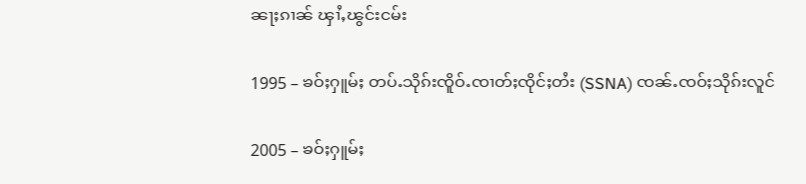ၼႃႈၵၢၼ် ၾၢႆႇၽွင်းငမ်း

1995 – ၶဝ်ႈႁူမ်ႈ တပ်ႉသိုၵ်းၸိူဝ်ႉၸၢတ်ႈၸိုင်ႈတႆး (SSNA) ၸၼ်ႉၸဝ်ႈသိုၵ်းလူင်

2005 – ၶဝ်ႈႁူမ်ႈ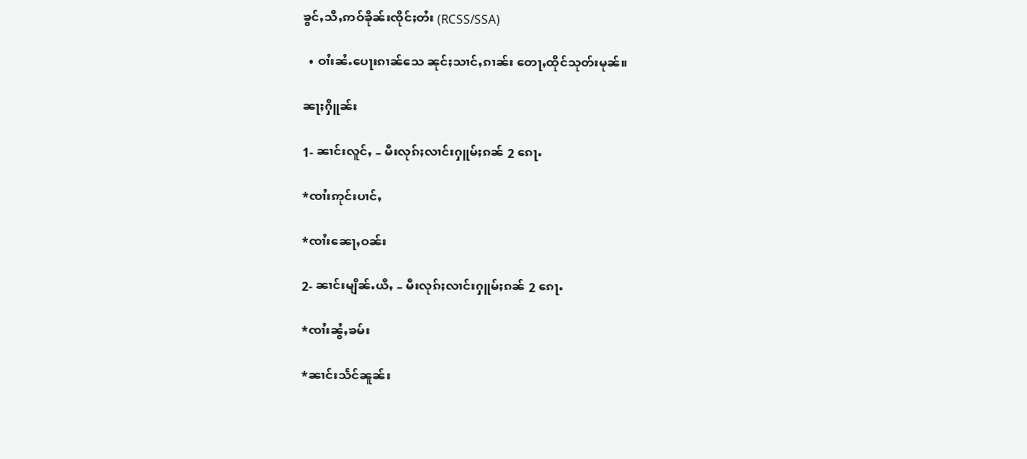ၶွင်ႇသီႇဢဝ်ၶိုၼ်းၸိုင်ႈတႆး (RCSS/SSA)

  • ဝၢႆးၼႆႉပေႃးၵၢၼ်သေ ၼုင်ႈသၢင်ႇၵၢၼ်း တေႃႇထိုင်သုတ်းမုၼ်။

ၼႃႈႁိူၼ်း

1- ၼၢင်းလူင်ႇ – မီးလုၵ်ႈလၢင်းႁူမ်ႈၵၼ် 2 ၵေႃႉ

*ၸၢႆးဢုင်းပၢင်ႇ

*ၸၢႆးၼေႃႇဝၼ်း

2- ၼၢင်းမျိၼ်ႉယီႇ – မီးလုၵ်ႈလၢင်းႁူမ်ႈၵၼ် 2 ၵေႃႉ

*ၸၢႆးၼွႆႇၶမ်း

*ၼၢင်းသႅင်ၼူၼ်း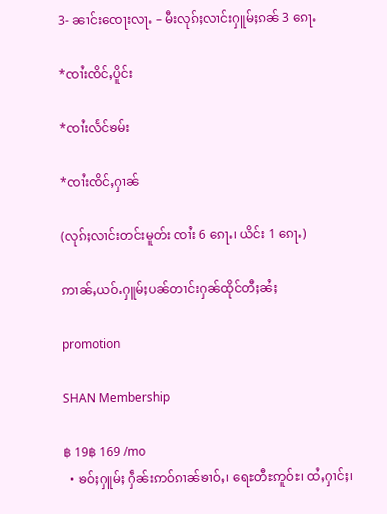3- ၼၢင်းၸေႃးလႃႉ – မီးလုၵ်ႈလၢင်းႁူမ်ႈၵၼ် 3 ၵေႃႉ

*ၸၢႆးၸိင်ႇပိူင်း

*ၸၢႆးလႅင်ၶမ်း

*ၸၢႆးၸိင်ႇႁၢၼ်

(လုၵ်ႈလၢင်းတင်းမူတ်း ၸၢႆး 6 ၵေႃႉ၊ ယိင်း 1 ၵေႃႉ)

ဢၢၼ်ႇယဝ်ႉႁူမ်ႈပၼ်တၢင်းႁၼ်ထိုင်တီႈၼႆႈ

promotion

SHAN Membership

฿ 19฿ 169 /mo
  • ၶဝ်ႈႁူမ်ႈ ႁဵၼ်းဢဝ်ၵၢၼ်ၶၢဝ်ႇ၊ ရေႊတီႊဢူဝ်ႊ၊ ထႆႇႁၢင်ႈ၊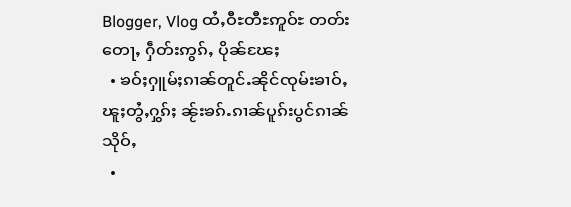Blogger, Vlog ထႆႇဝီႊတီႊဢူဝ်ႊ တတ်းတေႃႇ ႁဵတ်းဢွၵ်ႇ ပိုၼ်ၽႄႈ
  • ၶဝ်ႈႁူမ်ႈၵၢၼ်တူင်ႉၼိုင်ၸုမ်းၶၢဝ်ႇၽူႈတွႆႇႁွၵ်ႈ ၼႂ်းၶၵ်ႉၵၢၼ်ပူၵ်းပွင်ၵၢၼ်သိုဝ်ႇ
  •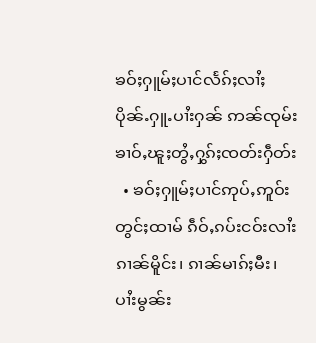ၶဝ်ႈႁူမ်ႈပၢင်လႅၵ်ႈလၢႆႈပိုၼ်ႉႁူႉပၢႆးႁၼ် ဢၼ်ၸုမ်းၶၢဝ်ႇၽူႈတွႆႇႁွၵ်ႈၸတ်းႁဵတ်း
  • ၶဝ်ႈႁူမ်ႈပၢင်ဢုပ်ႇဢူဝ်းတွင်ႈထၢမ် ၵဵဝ်ႇၵပ်းငဝ်းလၢႆးၵၢၼ်မိူင်း၊ ၵၢၼ်မၢၵ်ႈမီး၊ ပၢႆးမွၼ်း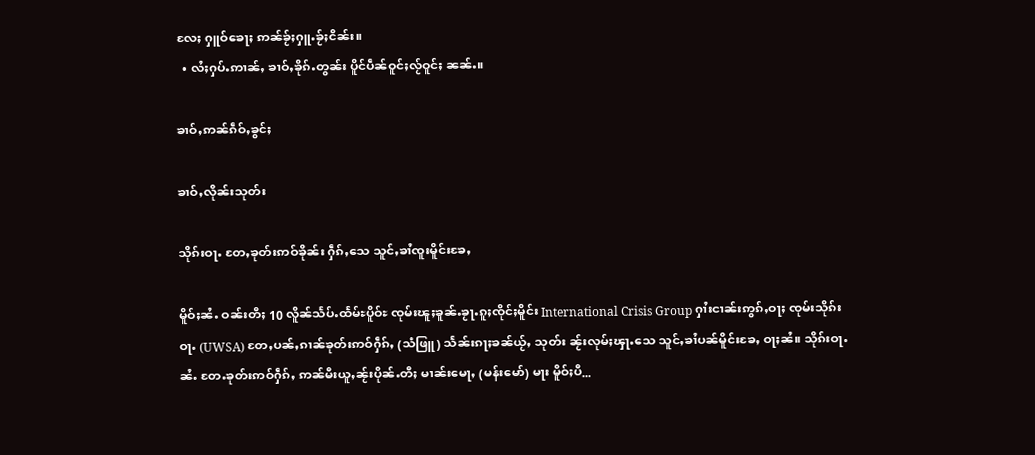လႄႈ ႁူဝ်ၶေႃႈ ဢၼ်ၶႂ်ႈႁူႉၶႂ်ႈငိၼ်း။
  • လႆႈႁပ်ႉဢၢၼ်ႇ ၶၢဝ်ႇၶိုၵ်ႉတွၼ်း ပိူင်ပဵၼ်ဝူင်ႈလႂ်ဝူင်ႈ ၼၼ်ႉ။

ၶၢဝ်ႇဢၼ်ၵဵဝ်ႇၶွင်ႈ

ၶၢဝ်ႇလိုၼ်းသုတ်း

သိုၵ်းဝႃႉ တႄႇၶုတ်းဢဝ်ၶိုၼ်း ႁဵၵ်ႇသေ သူင်ႇၶၢႆၸူးမိူင်းၶႄႇ

မိူဝ်ႈၼႆႉ ဝၼ်းတီႈ 10 လိူၼ်သႅပ်ႉထႅမ်ႊပိူဝ်ႊ ၸုမ်းၽူႈၶူၼ်ႉၶႂႃႉၵူႈၸိုင်ႈမိူင်း International Crisis Group ႁၢႆးငၢၼ်းဢွၵ်ႇဝႃႈ ၸုမ်းသိုၵ်းဝႃႉ (UWSA) တႄႇပၼ်ႇၵၢၼ်ၶုတ်းဢဝ်ႁဵၵ်ႇ (သံဖြူ) သႅၼ်းၵႃႈၶၼ်ယႂ်ႇ သုတ်း ၼႂ်းလုမ်ႈၾႃႉသေ သူင်ႇၶၢႆပၼ်မိူင်းၶႄႇ ဝႃႈၼႆ။ သိုၵ်းဝႃႉၼႆႉ တႄႉၶုတ်းဢဝ်ႁဵၵ်ႇ ဢၼ်မီးယူႇၼႂ်းပိုၼ်ႉတီႈ မၢၼ်းမေႃႇ (မန်းမော်) မႃး မိူဝ်ႈပီ...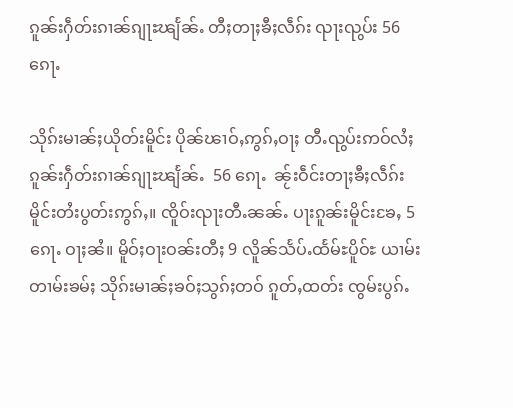ၵူၼ်းႁဵတ်းၵၢၼ်ၵျႃႊၽျႅၼ်ႉ တီႈတႃႈၶီႈလဵၵ်း ၺႃးၺွပ်း 56 ၵေႃႉ

သိုၵ်းမၢၼ်ႈယိုတ်းမိူင်း ပိုၼ်ၽၢဝ်ႇဢွၵ်ႇဝႃႈ တီႉၺွပ်းဢဝ်လႆႈ ၵူၼ်းႁဵတ်းၵၢၼ်ၵျႃႊၽျႅၼ်ႉ  56 ၵေႃႉ  ၼႂ်းဝဵင်းတႃႈၶီႈလဵၵ်း မိူင်းတႆးပွတ်းဢွၵ်ႇ။ ၸိူဝ်းၺႃးတီႉၼၼ်ႉ ပႃးၵူၼ်းမိူင်းၶႄႇ 5 ၵေႃႉ ဝႃႈၼႆ။ မိူဝ်ႈဝႃးဝၼ်းတီႈ 9 လိူၼ်သႅပ်ႉထႅမ်ႊပိူဝ်ႊ ယၢမ်းတၢမ်းၶမ်ႈ သိုၵ်းမၢၼ်ႈၶဝ်ႈသွၵ်ႈတဝ် ၵူတ်ႇထတ်း ၸွမ်းပွၵ်ႉ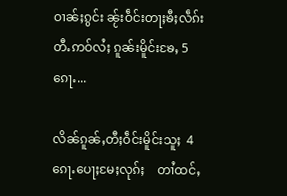ဝၢၼ်ႈၵွင်း ၼႂ်းဝဵင်းတႃႈၶီႈလဵၵ်း  တီႉဢဝ်လႆႈ ၵူၼ်းမိူင်းၶႄႇ 5 ၵေႃႉ...

လိၼ်ၵူၼ်ႇတီႈဝဵင်းမိူင်းသူႈ  4 ၵေႃႉပေႃႈမႄႈလုၵ်ႈ    တၢႆထင်ႇ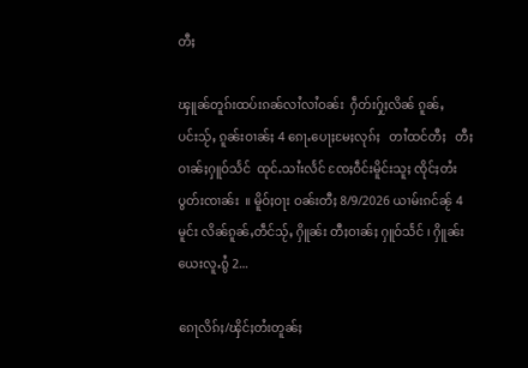တီႈ

ၾူၼ်တူၵ်းထပ်းၵၼ်လၢႆလၢႆဝၼ်း  ႁဵတ်းႁႂ်ႈလိၼ် ၵူၼ်ႇပင်းသႂ်ႇ ၵူၼ်းဝၢၼ်ႈ 4 ၵေႃႉပေႃႈမႄႈလုၵ်ႈ   တၢႆထင်တီႈ   တီႈဝၢၼ်ႈႁူဝ်သႅင်  ထုင်ႉသၢႆးလႅင် ၸႄႈဝဵင်းမိူင်းသူႈ ၸိုင်ႈတႆးပွတ်းၸၢၼ်း  ။ မိူဝ်ႈဝႃး ဝၼ်းတီႈ 8/9/2026 ယၢမ်းၵင်ၼႂ် 4 မူင်း လိၼ်ၵူၼ်ႇတဵင်သႂ်ႇ ႁိူၼ်း တီႈဝၢၼ်ႈ ႁူဝ်သႅင် ၊ ႁိူၼ်းယေးလူႉၵွႆ 2...

ၵေႃလိၵ်ႈ/ၾိင်ႈတႆးတူၼ်ႈ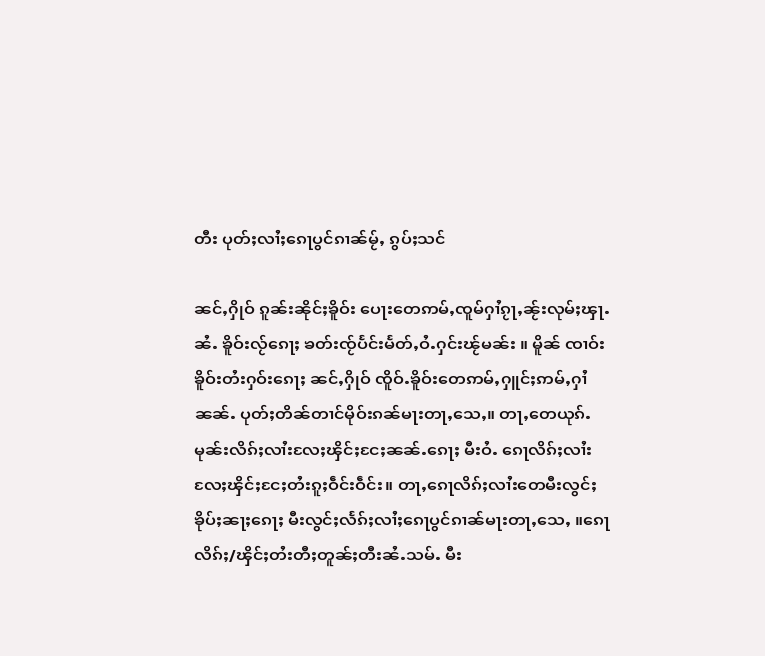တီး ပုတ်ႈလၢႆႈၵေႃပွင်ၵၢၼ်မႂ်ႇ ၵွပ်ႈသင်

ၼင်ႇႁိုဝ် ၵူၼ်းၼိုင်ႈၶိူဝ်း ပေႃးတေဢမ်ႇၸူမ်ႁၢႆၵႂႃႇၼႂ်းလုမ်ႈၾႃႉၼႆႉ ၶိူဝ်းလႂ်ၵေႃႈ ၶတ်းၸႂ်ပႅင်းမႅတ်ႇဝႆႉႁင်းၽႂ်မၼ်း ။ မိူၼ် ၸၢဝ်းၶိူဝ်းတႆးႁဝ်းၵေႃႈ ၼင်ႇႁိုဝ် ၸိူဝ်ႉၶိူဝ်းတေဢမ်ႇႁူင်ႈဢမ်ႇႁၢႆၼၼ်ႉ ပုတ်ႈတိၼ်တၢင်မိုဝ်းၵၼ်မႃးတႃႇသေႇ။ တႃႇတေယုၵ်ႉမုၼ်းလိၵ်ႈလၢႆးလႄႈၾိင်ႈငႄႈၼၼ်ႉၵေႃႈ မီးဝႆႉ ၵေႃလိၵ်ႈလၢႆးလႄႈၾိင်ႈငႄႈတႆးၵူႈဝဵင်းဝဵင်း။ တႃႇၵေႃလိၵ်ႈလၢႆးတေမီးလွင်ႈၶိုပ်ႈၼႃႈၵေႃႈ မီးလွင်ႈလႅၵ်ႈလၢႆႈၵေႃပွင်ၵၢၼ်မႃးတႃႇသေႇ ။ၵေႃလိၵ်ႈ/ၾိင်ႈတႆးတီႈတူၼ်ႈတီးၼႆႉသမ်ႉ မီး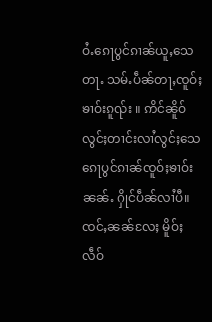ဝႆႉၵေႃပွင်ၵၢၼ်ယူႇသေတႃႉ သမ်ႉပဵၼ်တႃႇၸူဝ်ႈၶၢဝ်းၵူၺ်း ။ ဢိင်ၼိူဝ်လွင်ႈတၢင်းလၢႆလွင်ႈသေ ၵေႃပွင်ၵၢၼ်ၸူဝ်ႈၶၢဝ်းၼၼ်ႉ ႁိုင်ပဵၼ်လၢႆပီ။ ၸင်ႇၼၼ်လႄႈ မိူဝ်ႈလဵဝ်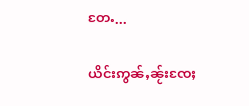တႄႉ...

ယိင်းဢွၼ်ႇၼႂ်းၸႄႈ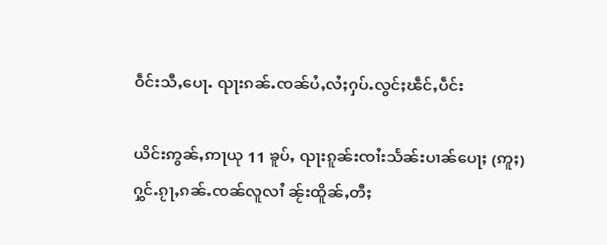ဝဵင်းသီႇပေႃႉ ၺႃးၵၼ်ႉၸၼ်ပႆႇလႆႈႁပ်ႉလွင်ႈၽဵင်ႇပဵင်း

ယိင်းဢွၼ်ႇဢႃယု 11 ၶူပ်ႇ ၺႃးၵူၼ်းၸၢႆးသႅၼ်းပၢၼ်ပေႃႈ (ဢူႈ) ႁွင်ႉၵႂႃႇၵၼ်ႉၸၼ်လူလၢႆ ၼႂ်းထိူၼ်ႇတီႈ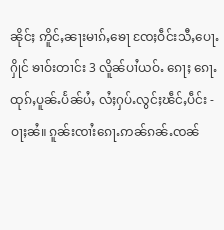ၼိုင်ႈ ဢိူင်ႇၼႃးမၢၵ်ႇၶေႃ ၸႄႈဝဵင်းသီႇပေႃႉ ႁိုင် ၶၢဝ်းတၢင်း 3 လိူၼ်ပၢႆယဝ်ႉ ၵေႃႈ ၵေႃႉထုၵ်ႇပူၼ်ႉပႅၼ်ပႆႇ လႆႈႁပ်ႉလွင်ႈၽဵင်ႇပဵင်း - ဝႃႈၼႆ။ ၵူၼ်းၸၢႆးၵေႃႉဢၼ်ၵၼ်ႉၸၼ်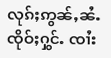လုၵ်ႈဢွၼ်ႇၼႆႉ ၸိုဝ်ႈႁွင်ႉ ၸၢႆး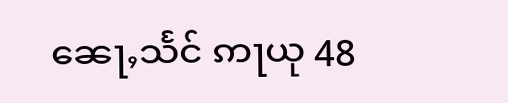ၼေႃႇသႅင် ဢႃယု 48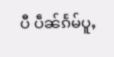ပီ ပဵၼ်ၵႅမ်ပူႇ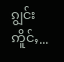ၵျွင်းဢိူင်ႇ...